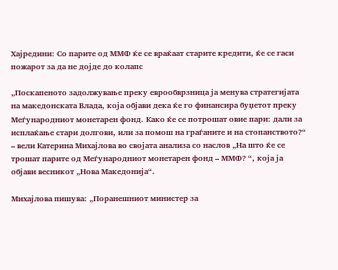Хајредини: Со парите од ММФ ќе се враќаат старите кредити, ќе се гаси пожарот за да не дојде до колапс

„Поскапеното задолжување преку еврообврзница ја менува стратегијата на македонската Влада, која објави дека ќе го финансира буџетот преку Меѓународниот монетарен фонд. Како ќе се потрошат овие пари: дали за исплаќање стари долгови, или за помош на граѓаните и на стопанството?“ – вели Катерина Михајлова во својата анализа со наслов „На што ќе се трошат парите од Меѓународниот монетарен фонд – ММФ? “, која ја објави весникот „Нова Македонија“.

Михајлова пишува: „Поранешниот министер за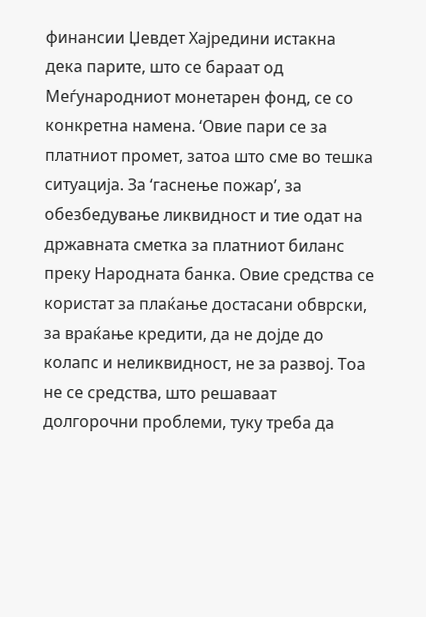финансии Џевдет Хајредини истакна дека парите, што се бараат од Меѓународниот монетарен фонд, се со конкретна намена. ‘Овие пари се за платниот промет, затоа што сме во тешка ситуација. За ‘гаснење пожар’, за обезбедување ликвидност и тие одат на државната сметка за платниот биланс преку Народната банка. Овие средства се користат за плаќање достасани обврски, за враќање кредити, да не дојде до колапс и неликвидност, не за развој. Тоа не се средства, што решаваат долгорочни проблеми, туку треба да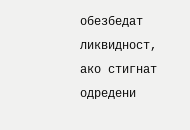обезбедат ликвидност, ако стигнат одредени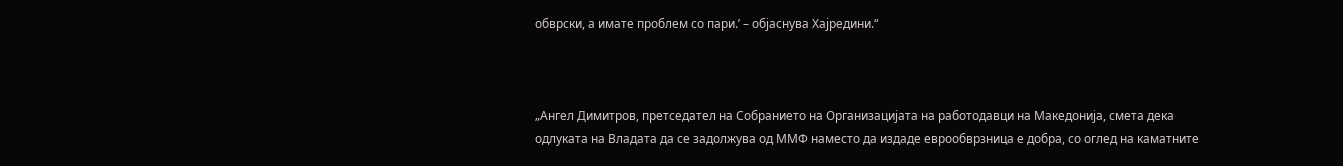обврски, а имате проблем со пари.’ – објаснува Хајредини.“



„Ангел Димитров, претседател на Собранието на Организацијата на работодавци на Македонија, смета дека одлуката на Владата да се задолжува од ММФ наместо да издаде еврообврзница е добра, со оглед на каматните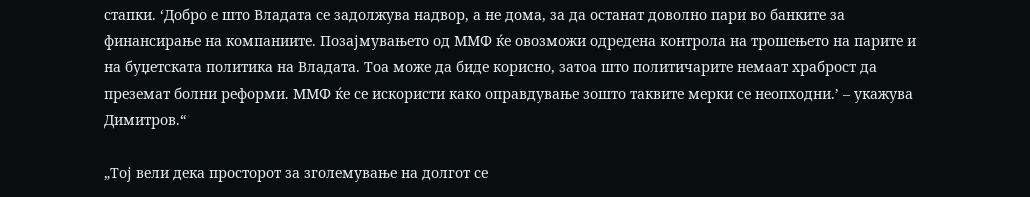стапки. ‘Добро е што Владата се задолжува надвор, а не дома, за да останат доволно пари во банките за финансирање на компаниите. Позајмувањето од ММФ ќе овозможи одредена контрола на трошењето на парите и на буџетската политика на Владата. Тоа може да биде корисно, затоа што политичарите немаат храброст да преземат болни реформи. ММФ ќе се искористи како оправдување зошто таквите мерки се неопходни.’ – укажува Димитров.“

„Тој вели дека просторот за зголемување на долгот се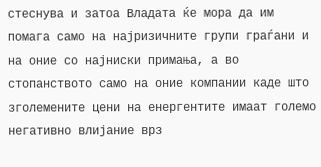стеснува и затоа Владата ќе мора да им помага само на најризичните групи граѓани и на оние со најниски примања, а во стопанството само на оние компании каде што зголемените цени на енергентите имаат големо негативно влијание врз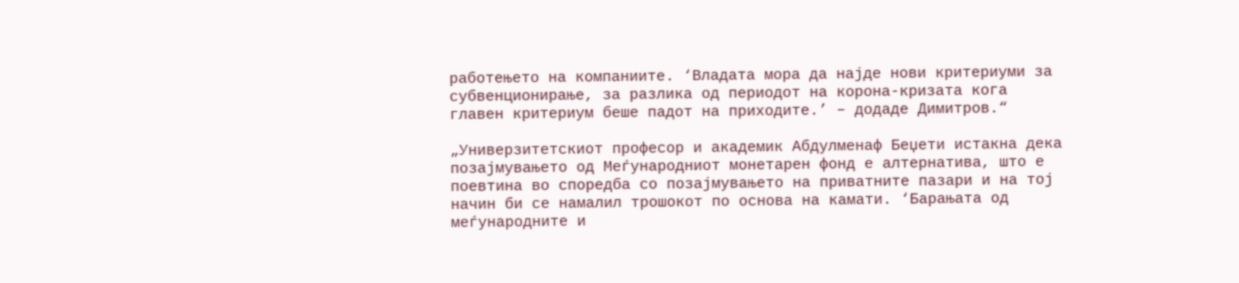работењето на компаниите. ‘Владата мора да најде нови критериуми за субвенционирање, за разлика од периодот на корона-кризата кога главен критериум беше падот на приходите.’ – додаде Димитров.“

„Универзитетскиот професор и академик Абдулменаф Беџети истакна дека позајмувањето од Меѓународниот монетарен фонд е алтернатива, што е поевтина во споредба со позајмувањето на приватните пазари и на тој начин би се намалил трошокот по основа на камати. ‘Барањата од меѓународните и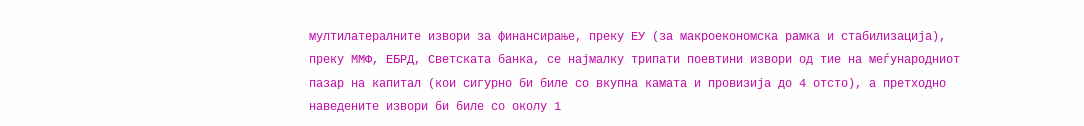мултилатералните извори за финансирање, преку ЕУ (за макроекономска рамка и стабилизација), преку ММФ, ЕБРД, Светската банка, се најмалку трипати поевтини извори од тие на меѓународниот пазар на капитал (кои сигурно би биле со вкупна камата и провизија до 4 отсто), а претходно наведените извори би биле со околу 1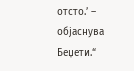отсто.’ – објаснува Беџети.“